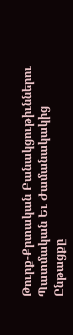Թուրք-Քրտական Բանակցութիւններու Պատմական Եւ Ժամանակակից Ընթացքը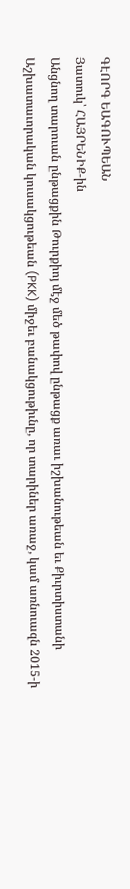ԳԷՈՐԳ ԵԱԳՈՒՊԵԱՆ
Յատուկ՝ ՀԱՅՐԵՆԻՔ-ին
Անցնող տարուան ընթացքին Թուրքիոյ մէջ մեծ թափով ընթացք առաւ իշխանութեան եւ Քիւրտիստանի Աշխատաւորական կուսակցութեան (PKK) միջեւ բանակցութիւնը, որ տարիներ առաջ, կամ առնուազն 2015-ի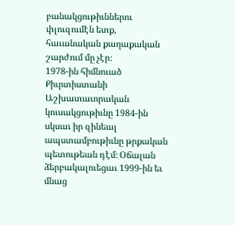բանակցութիւններու փլուզումէն ետք, հաւանական քաղաքական շարժում մը չէր։
1978-ին հիմնուած Քիւրտիստանի Աշխատաւորական կուսակցութիւնը 1984-ին սկսաւ իր զինեալ ապստամբութիւնը թրքական պետութեան դէմ։ Օճալան ձերբակալուեցաւ 1999-ին եւ մնաց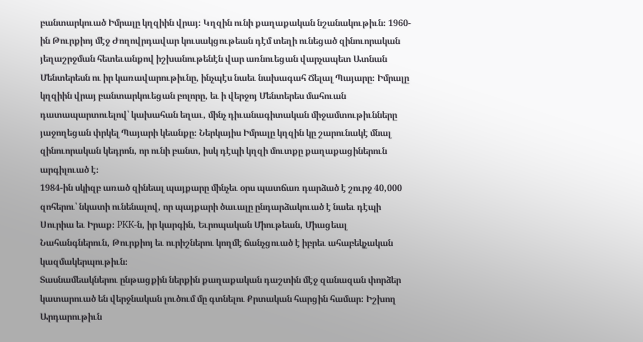բանտարկուած Իմրալը կղզիին վրայ։ Կղզին ունի քաղաքական նշանակութիւն։ 1960-ին Թուրքիոյ մէջ Ժողովրդավար կուսակցութեան դէմ տեղի ունեցած զինուորական յեղաշրջման հետեւանքով իշխանութենէն վար առնուեցան վարչապետ Ատնան Մենտերեսն ու իր կառավարութիւնը, ինչպէս նաեւ նախագահ Ճելալ Պայարը։ Իմրալը կղզիին վրայ բանտարկուեցան բոլորը, եւ ի վերջոյ Մենտերես մահուան դատապարտուելով՝ կախահան եղաւ, մինչ դիւանագիտական միջամտութիւնները յաջողեցան փրկել Պայարի կեանքը։ Ներկայիս Իմրալը կղզին կը շարունակէ մնալ զինուորական կեդրոն, որ ունի բանտ, իսկ դէպի կղզի մուտքը քաղաքացիներուն արգիլուած է։
1984-ին սկիզբ առած զինեալ պայքարը մինչեւ օրս պատճառ դարձած է շուրջ 40,000 զոհերու՝ նկատի ունենալով, որ պայքարի ծաւալը ընդարձակուած է նաեւ դէպի Սուրիա եւ Իրաք։ PKK-ն, իր կարգին, Եւրոպական Միութեան, Միացեալ Նահանգներուն, Թուրքիոյ եւ ուրիշներու կողմէ ճանչցուած է իբրեւ ահաբեկչական կազմակերպութիւն։
Տասնամեակներու ընթացքին ներքին քաղաքական դաշտին մէջ զանազան փորձեր կատարուած են վերջնական լուծում մը գտնելու Քրտական հարցին համար։ Իշխող Արդարութիւն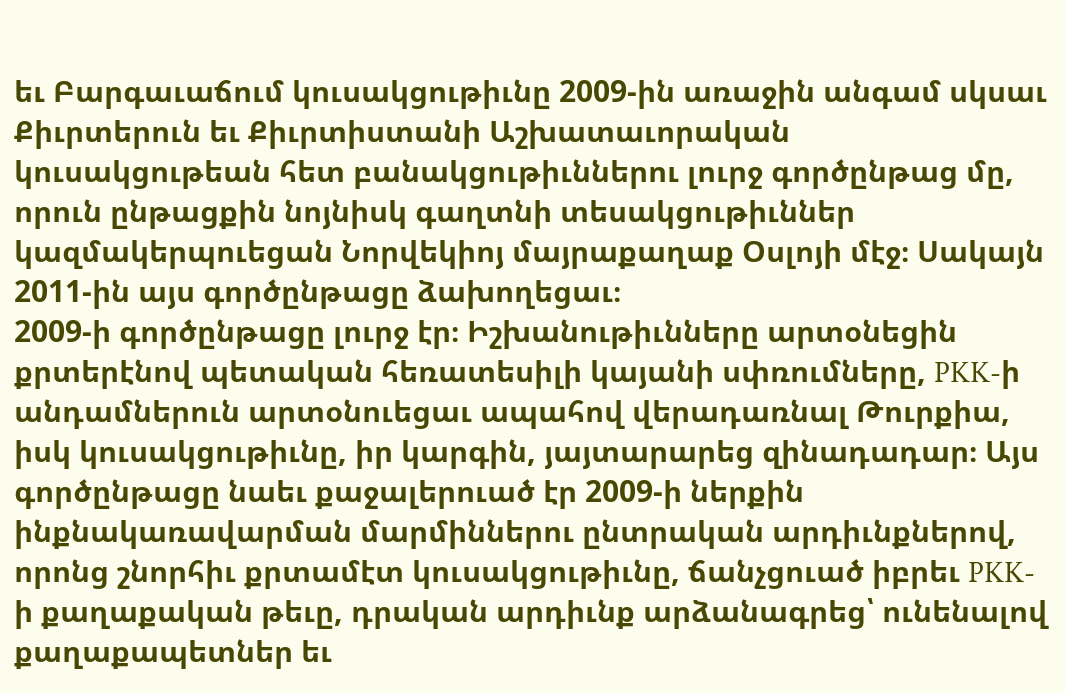եւ Բարգաւաճում կուսակցութիւնը 2009-ին առաջին անգամ սկսաւ Քիւրտերուն եւ Քիւրտիստանի Աշխատաւորական կուսակցութեան հետ բանակցութիւններու լուրջ գործընթաց մը, որուն ընթացքին նոյնիսկ գաղտնի տեսակցութիւններ կազմակերպուեցան Նորվեկիոյ մայրաքաղաք Օսլոյի մէջ։ Սակայն 2011-ին այս գործընթացը ձախողեցաւ։
2009-ի գործընթացը լուրջ էր։ Իշխանութիւնները արտօնեցին քրտերէնով պետական հեռատեսիլի կայանի սփռումները, PKK-ի անդամներուն արտօնուեցաւ ապահով վերադառնալ Թուրքիա, իսկ կուսակցութիւնը, իր կարգին, յայտարարեց զինադադար։ Այս գործընթացը նաեւ քաջալերուած էր 2009-ի ներքին ինքնակառավարման մարմիններու ընտրական արդիւնքներով, որոնց շնորհիւ քրտամէտ կուսակցութիւնը, ճանչցուած իբրեւ PKK-ի քաղաքական թեւը, դրական արդիւնք արձանագրեց՝ ունենալով քաղաքապետներ եւ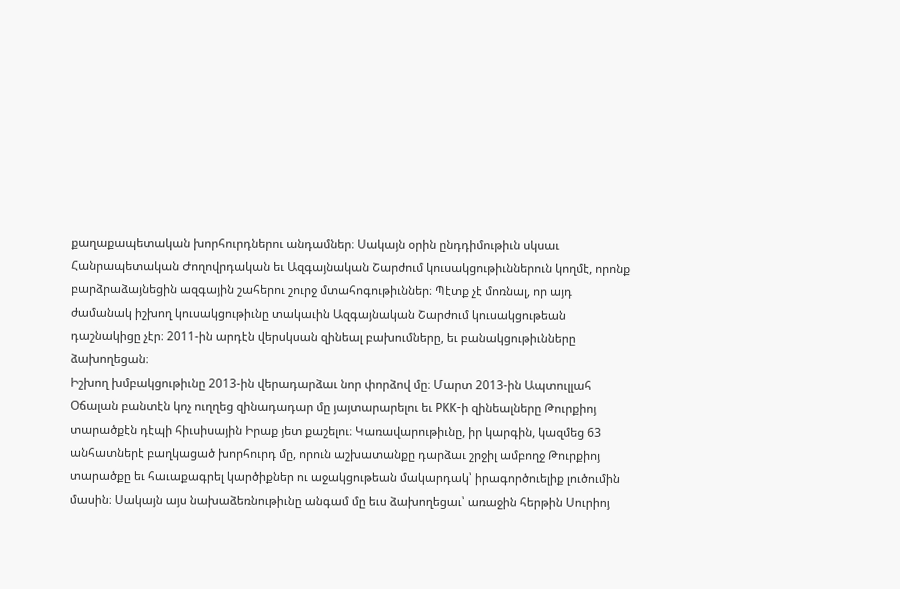քաղաքապետական խորհուրդներու անդամներ։ Սակայն օրին ընդդիմութիւն սկսաւ Հանրապետական Ժողովրդական եւ Ազգայնական Շարժում կուսակցութիւններուն կողմէ, որոնք բարձրաձայնեցին ազգային շահերու շուրջ մտահոգութիւններ։ Պէտք չէ մոռնալ, որ այդ ժամանակ իշխող կուսակցութիւնը տակաւին Ազգայնական Շարժում կուսակցութեան դաշնակիցը չէր։ 2011-ին արդէն վերսկսան զինեալ բախումները, եւ բանակցութիւնները ձախողեցան։
Իշխող խմբակցութիւնը 2013-ին վերադարձաւ նոր փորձով մը։ Մարտ 2013-ին Ապտուլլահ Օճալան բանտէն կոչ ուղղեց զինադադար մը յայտարարելու եւ PKK-ի զինեալները Թուրքիոյ տարածքէն դէպի հիւսիսային Իրաք յետ քաշելու։ Կառավարութիւնը, իր կարգին, կազմեց 63 անհատներէ բաղկացած խորհուրդ մը, որուն աշխատանքը դարձաւ շրջիլ ամբողջ Թուրքիոյ տարածքը եւ հաւաքագրել կարծիքներ ու աջակցութեան մակարդակ՝ իրագործուելիք լուծումին մասին։ Սակայն այս նախաձեռնութիւնը անգամ մը եւս ձախողեցաւ՝ առաջին հերթին Սուրիոյ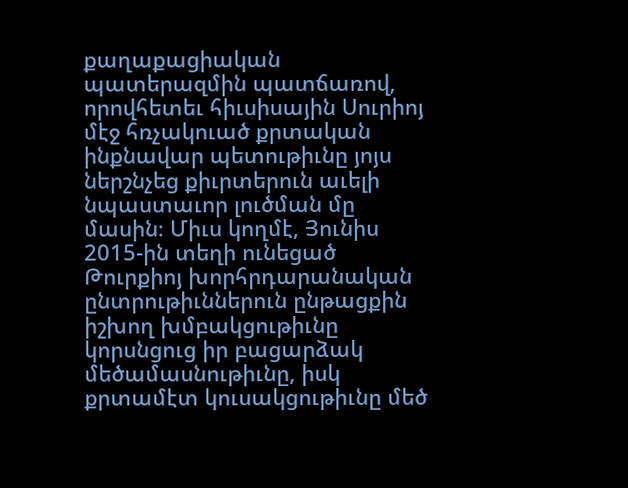քաղաքացիական պատերազմին պատճառով, որովհետեւ հիւսիսային Սուրիոյ մէջ հռչակուած քրտական ինքնավար պետութիւնը յոյս ներշնչեց քիւրտերուն աւելի նպաստաւոր լուծման մը մասին։ Միւս կողմէ, Յունիս 2015-ին տեղի ունեցած Թուրքիոյ խորհրդարանական ընտրութիւններուն ընթացքին իշխող խմբակցութիւնը կորսնցուց իր բացարձակ մեծամասնութիւնը, իսկ քրտամէտ կուսակցութիւնը մեծ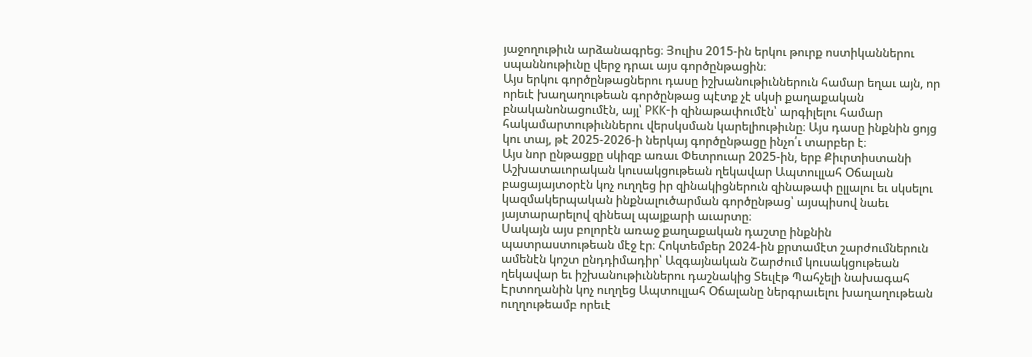յաջողութիւն արձանագրեց։ Յուլիս 2015-ին երկու թուրք ոստիկաններու սպաննութիւնը վերջ դրաւ այս գործընթացին։
Այս երկու գործընթացներու դասը իշխանութիւններուն համար եղաւ այն, որ որեւէ խաղաղութեան գործընթաց պէտք չէ սկսի քաղաքական բնականոնացումէն, այլ՝ PKK-ի զինաթափումէն՝ արգիլելու համար հակամարտութիւններու վերսկսման կարելիութիւնը։ Այս դասը ինքնին ցոյց կու տայ, թէ 2025-2026-ի ներկայ գործընթացը ինչո՛ւ տարբեր է։
Այս նոր ընթացքը սկիզբ առաւ Փետրուար 2025-ին, երբ Քիւրտիստանի Աշխատաւորական կուսակցութեան ղեկավար Ապտուլլահ Օճալան բացայայտօրէն կոչ ուղղեց իր զինակիցներուն զինաթափ ըլլալու եւ սկսելու կազմակերպական ինքնալուծարման գործընթաց՝ այսպիսով նաեւ յայտարարելով զինեալ պայքարի աւարտը։
Սակայն այս բոլորէն առաջ քաղաքական դաշտը ինքնին պատրաստութեան մէջ էր։ Հոկտեմբեր 2024-ին քրտամէտ շարժումներուն ամենէն կոշտ ընդդիմադիր՝ Ազգայնական Շարժում կուսակցութեան ղեկավար եւ իշխանութիւններու դաշնակից Տեւլէթ Պահչելի նախագահ Էրտողանին կոչ ուղղեց Ապտուլլահ Օճալանը ներգրաւելու խաղաղութեան ուղղութեամբ որեւէ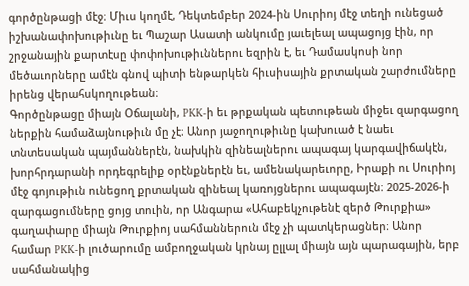գործընթացի մէջ։ Միւս կողմէ, Դեկտեմբեր 2024-ին Սուրիոյ մէջ տեղի ունեցած իշխանափոխութիւնը եւ Պաշար Ասատի անկումը յաւելեալ ապացոյց էին, որ շրջանային քարտէսը փոփոխութիւններու եզրին է, եւ Դամասկոսի նոր մեծաւորները ամէն գնով պիտի ենթարկեն հիւսիսային քրտական շարժումները իրենց վերահսկողութեան։
Գործընթացը միայն Օճալանի, PKK-ի եւ թրքական պետութեան միջեւ զարգացող ներքին համաձայնութիւն մը չէ։ Անոր յաջողութիւնը կախուած է նաեւ տնտեսական պայմաններէն, նախկին զինեալներու ապագայ կարգավիճակէն, խորհրդարանի որդեգրելիք օրէնքներէն եւ, ամենակարեւորը, Իրաքի ու Սուրիոյ մէջ գոյութիւն ունեցող քրտական զինեալ կառոյցներու ապագայէն։ 2025-2026-ի զարգացումները ցոյց տուին, որ Անգարա «Ահաբեկչութենէ զերծ Թուրքիա» գաղափարը միայն Թուրքիոյ սահմաններուն մէջ չի պատկերացներ։ Անոր համար PKK-ի լուծարումը ամբողջական կրնայ ըլլալ միայն այն պարագային, երբ սահմանակից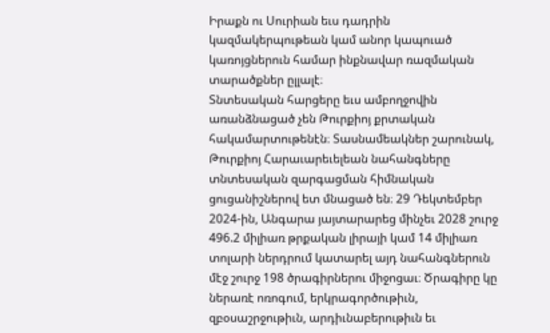Իրաքն ու Սուրիան եւս դադրին կազմակերպութեան կամ անոր կապուած կառոյցներուն համար ինքնավար ռազմական տարածքներ ըլլալէ։
Տնտեսական հարցերը եւս ամբողջովին առանձնացած չեն Թուրքիոյ քրտական հակամարտութենէն։ Տասնամեակներ շարունակ, Թուրքիոյ Հարաւարեւելեան նահանգները տնտեսական զարգացման հիմնական ցուցանիշներով ետ մնացած են։ 29 Դեկտեմբեր 2024-ին, Անգարա յայտարարեց մինչեւ 2028 շուրջ 496.2 միլիառ թրքական լիրայի կամ 14 միլիառ տոլարի ներդրում կատարել այդ նահանգներուն մէջ շուրջ 198 ծրագիրներու միջոցաւ։ Ծրագիրը կը ներառէ ոռոգում, երկրագործութիւն, զբօսաշրջութիւն, արդիւնաբերութիւն եւ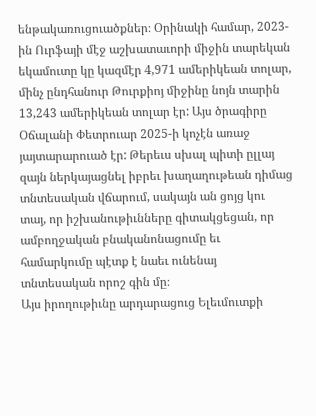ենթակառուցուածքներ։ Օրինակի համար, 2023-ին Ուրֆայի մէջ աշխատաւորի միջին տարեկան եկամուտը կը կազմէր 4,971 ամերիկեան տոլար, մինչ ընդհանուր Թուրքիոյ միջինը նոյն տարին 13,243 ամերիկեան տոլար էր: Այս ծրագիրը Օճալանի Փետրուար 2025-ի կոչէն առաջ յայտարարուած էր: Թերեւս սխալ պիտի ըլլայ զայն ներկայացնել իբրեւ խաղաղութեան դիմաց տնտեսական վճարում, սակայն ան ցոյց կու տայ, որ իշխանութիւնները գիտակցեցան, որ ամբողջական բնականոնացումը եւ համարկումը պէտք է նաեւ ունենայ տնտեսական որոշ գին մը։
Այս իրողութիւնը արդարացուց Ելեւմուտքի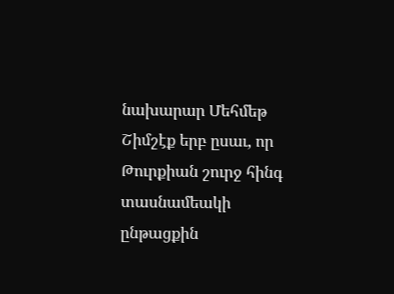նախարար Մեհմեթ Շիմշէք երբ ըսաւ, որ Թուրքիան շուրջ հինգ տասնամեակի ընթացքին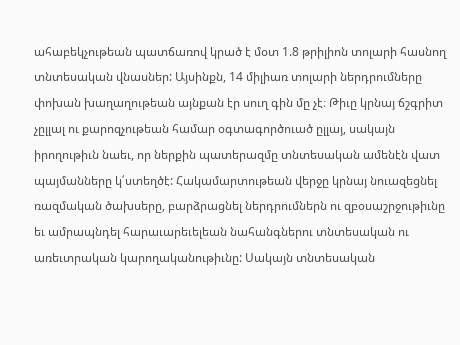ահաբեկչութեան պատճառով կրած է մօտ 1.8 թրիլիոն տոլարի հասնող տնտեսական վնասներ: Այսինքն, 14 միլիառ տոլարի ներդրումները փոխան խաղաղութեան այնքան էր սուղ գին մը չէ։ Թիւը կրնայ ճշգրիտ չըլլալ ու քարոզչութեան համար օգտագործուած ըլլայ, սակայն իրողութիւն նաեւ, որ ներքին պատերազմը տնտեսական ամենէն վատ պայմանները կ՛ստեղծէ: Հակամարտութեան վերջը կրնայ նուազեցնել ռազմական ծախսերը, բարձրացնել ներդրումներն ու զբօսաշրջութիւնը եւ ամրապնդել հարաւարեւելեան նահանգներու տնտեսական ու առեւտրական կարողականութիւնը: Սակայն տնտեսական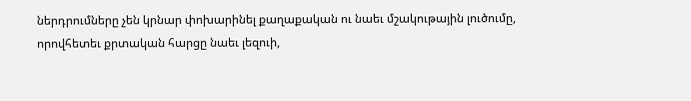ներդրումները չեն կրնար փոխարինել քաղաքական ու նաեւ մշակութային լուծումը, որովհետեւ քրտական հարցը նաեւ լեզուի,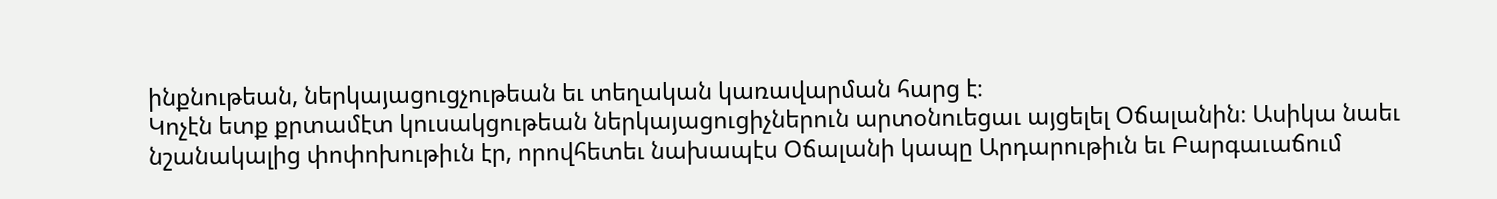ինքնութեան, ներկայացուցչութեան եւ տեղական կառավարման հարց է։
Կոչէն ետք քրտամէտ կուսակցութեան ներկայացուցիչներուն արտօնուեցաւ այցելել Օճալանին։ Ասիկա նաեւ նշանակալից փոփոխութիւն էր, որովհետեւ նախապէս Օճալանի կապը Արդարութիւն եւ Բարգաւաճում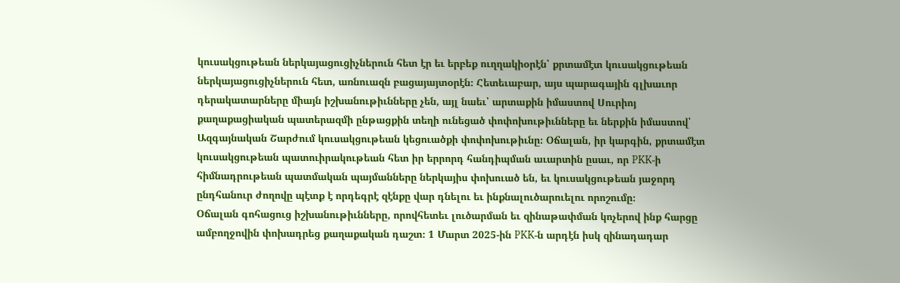կուսակցութեան ներկայացուցիչներուն հետ էր եւ երբեք ուղղակիօրէն՝ քրտամէտ կուսակցութեան ներկայացուցիչներուն հետ, առնուազն բացայայտօրէն։ Հետեւաբար, այս պարագային գլխաւոր դերակատարները միայն իշխանութիւնները չեն, այլ նաեւ՝ արտաքին իմաստով Սուրիոյ քաղաքացիական պատերազմի ընթացքին տեղի ունեցած փոփոխութիւնները եւ ներքին իմաստով՝ Ազգայնական Շարժում կուսակցութեան կեցուածքի փոփոխութիւնը։ Օճալան, իր կարգին, քրտամէտ կուսակցութեան պատուիրակութեան հետ իր երրորդ հանդիպման աւարտին ըսաւ, որ PKK-ի հիմնադրութեան պատմական պայմանները ներկայիս փոխուած են, եւ կուսակցութեան յաջորդ ընդհանուր ժողովը պէտք է որդեգրէ զէնքը վար դնելու եւ ինքնալուծարուելու որոշումը։
Օճալան գոհացուց իշխանութիւնները, որովհետեւ լուծարման եւ զինաթափման կոչերով ինք հարցը ամբողջովին փոխադրեց քաղաքական դաշտ։ 1 Մարտ 2025-ին PKK-ն արդէն իսկ զինադադար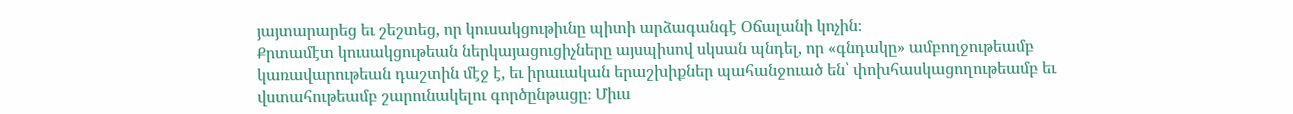յայտարարեց եւ շեշտեց, որ կուսակցութիւնը պիտի արձագանգէ Օճալանի կոչին։
Քրտամէտ կուսակցութեան ներկայացուցիչները այսպիսով սկսան պնդել, որ «գնդակը» ամբողջութեամբ կառավարութեան դաշտին մէջ է, եւ իրաւական երաշխիքներ պահանջուած են՝ փոխհասկացողութեամբ եւ վստահութեամբ շարունակելու գործընթացը։ Միւս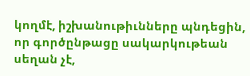կողմէ, իշխանութիւնները պնդեցին, որ գործընթացը սակարկութեան սեղան չէ,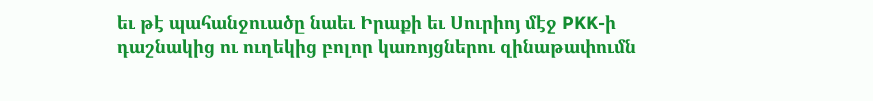եւ թէ պահանջուածը նաեւ Իրաքի եւ Սուրիոյ մէջ PKK-ի դաշնակից ու ուղեկից բոլոր կառոյցներու զինաթափումն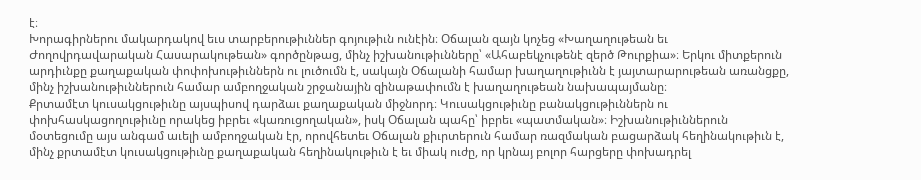է։
Խորագիրներու մակարդակով եւս տարբերութիւններ գոյութիւն ունէին։ Օճալան զայն կոչեց «Խաղաղութեան եւ Ժողովրդավարական Հասարակութեան» գործընթաց, մինչ իշխանութիւնները՝ «Ահաբեկչութենէ զերծ Թուրքիա»։ Երկու միտքերուն արդիւնքը քաղաքական փոփոխութիւններն ու լուծումն է, սակայն Օճալանի համար խաղաղութիւնն է յայտարարութեան առանցքը, մինչ իշխանութիւններուն համար ամբողջական շրջանային զինաթափումն է խաղաղութեան նախապայմանը։
Քրտամէտ կուսակցութիւնը այսպիսով դարձաւ քաղաքական միջնորդ։ Կուսակցութիւնը բանակցութիւններն ու փոխհասկացողութիւնը որակեց իբրեւ «կառուցողական», իսկ Օճալան պահը՝ իբրեւ «պատմական»։ Իշխանութիւններուն մօտեցումը այս անգամ աւելի ամբողջական էր, որովհետեւ Օճալան քիւրտերուն համար ռազմական բացարձակ հեղինակութիւն է, մինչ քրտամէտ կուսակցութիւնը քաղաքական հեղինակութիւն է եւ միակ ուժը, որ կրնայ բոլոր հարցերը փոխադրել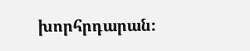խորհրդարան։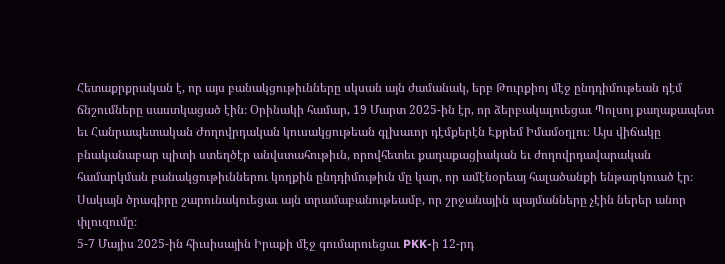Հետաքրքրական է, որ այս բանակցութիւնները սկսան այն ժամանակ, երբ Թուրքիոյ մէջ ընդդիմութեան դէմ ճնշումները սաստկացած էին։ Օրինակի համար, 19 Մարտ 2025-ին էր, որ ձերբակալուեցաւ Պոլսոյ քաղաքապետ եւ Հանրապետական Ժողովրդական կուսակցութեան գլխաւոր դէմքերէն Էքրեմ Իմամօղլու։ Այս վիճակը բնականաբար պիտի ստեղծէր անվստահութիւն, որովհետեւ քաղաքացիական եւ ժողովրդավարական համարկման բանակցութիւններու կողքին ընդդիմութիւն մը կար, որ ամէնօրեայ հալածանքի ենթարկուած էր։ Սակայն ծրագիրը շարունակուեցաւ այն տրամաբանութեամբ, որ շրջանային պայմանները չէին ներեր անոր փլուզումը։
5-7 Մայիս 2025-ին հիւսիսային Իրաքի մէջ գումարուեցաւ PKK-ի 12-րդ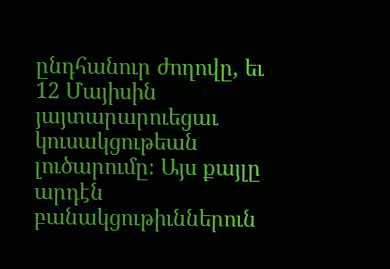ընդհանուր ժողովը, եւ 12 Մայիսին յայտարարուեցաւ կուսակցութեան լուծարումը։ Այս քայլը արդէն բանակցութիւններուն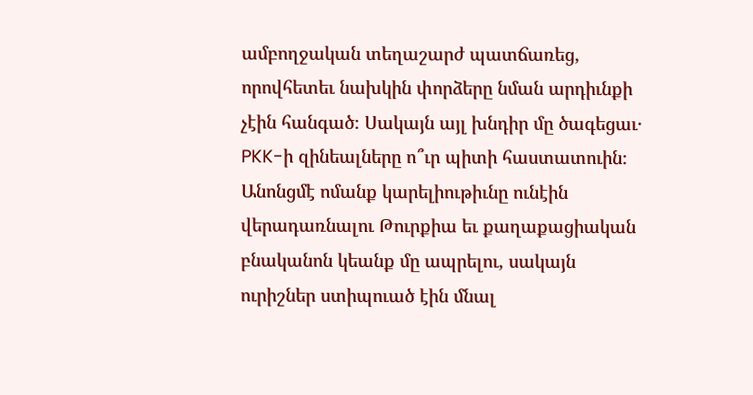ամբողջական տեղաշարժ պատճառեց, որովհետեւ նախկին փորձերը նման արդիւնքի չէին հանգած։ Սակայն այլ խնդիր մը ծագեցաւ․ PKK-ի զինեալները ո՞ւր պիտի հաստատուին։ Անոնցմէ ոմանք կարելիութիւնը ունէին վերադառնալու Թուրքիա եւ քաղաքացիական բնականոն կեանք մը ապրելու, սակայն ուրիշներ ստիպուած էին մնալ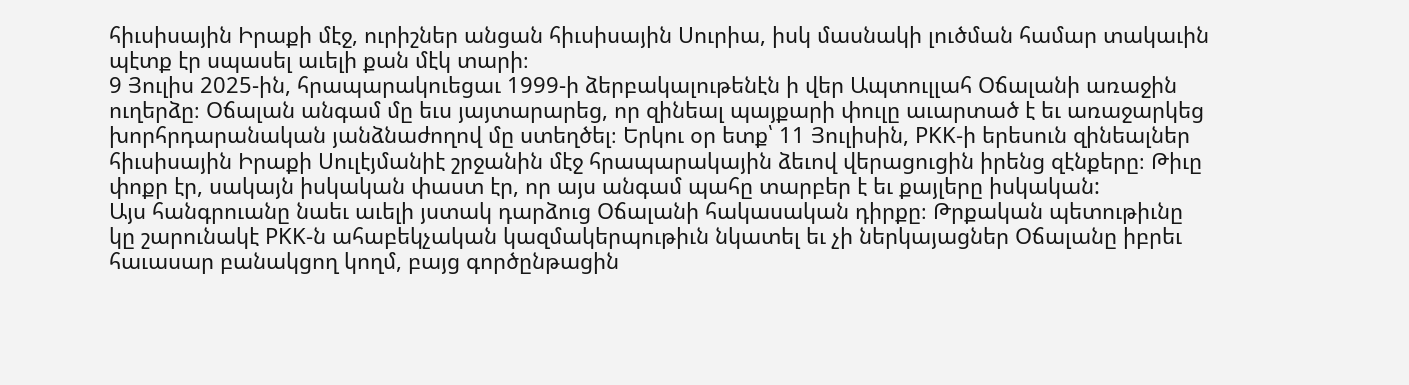հիւսիսային Իրաքի մէջ, ուրիշներ անցան հիւսիսային Սուրիա, իսկ մասնակի լուծման համար տակաւին պէտք էր սպասել աւելի քան մէկ տարի։
9 Յուլիս 2025-ին, հրապարակուեցաւ 1999-ի ձերբակալութենէն ի վեր Ապտուլլահ Օճալանի առաջին ուղերձը։ Օճալան անգամ մը եւս յայտարարեց, որ զինեալ պայքարի փուլը աւարտած է եւ առաջարկեց խորհրդարանական յանձնաժողով մը ստեղծել։ Երկու օր ետք՝ 11 Յուլիսին, PKK-ի երեսուն զինեալներ հիւսիսային Իրաքի Սուլէյմանիէ շրջանին մէջ հրապարակային ձեւով վերացուցին իրենց զէնքերը։ Թիւը փոքր էր, սակայն իսկական փաստ էր, որ այս անգամ պահը տարբեր է եւ քայլերը իսկական:
Այս հանգրուանը նաեւ աւելի յստակ դարձուց Օճալանի հակասական դիրքը։ Թրքական պետութիւնը կը շարունակէ PKK-ն ահաբեկչական կազմակերպութիւն նկատել եւ չի ներկայացներ Օճալանը իբրեւ հաւասար բանակցող կողմ, բայց գործընթացին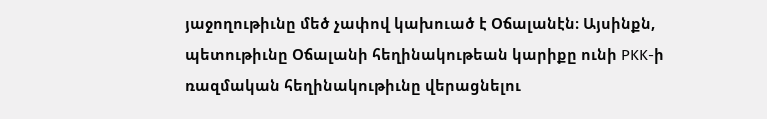յաջողութիւնը մեծ չափով կախուած է Օճալանէն։ Այսինքն, պետութիւնը Օճալանի հեղինակութեան կարիքը ունի PKK-ի ռազմական հեղինակութիւնը վերացնելու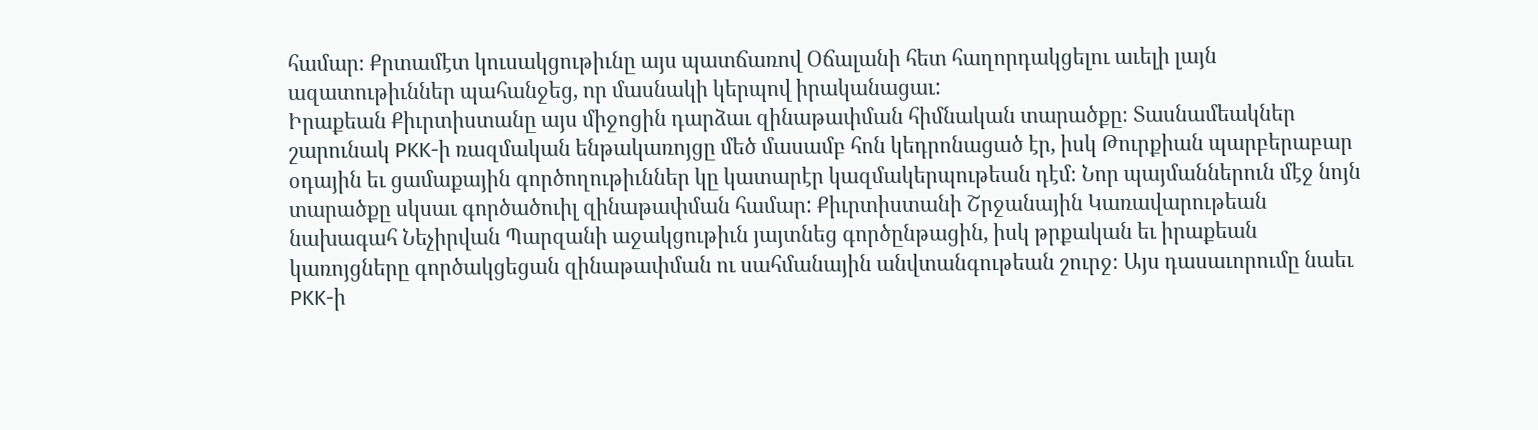համար։ Քրտամէտ կուսակցութիւնը այս պատճառով Օճալանի հետ հաղորդակցելու աւելի լայն ազատութիւններ պահանջեց, որ մասնակի կերպով իրականացաւ:
Իրաքեան Քիւրտիստանը այս միջոցին դարձաւ զինաթափման հիմնական տարածքը։ Տասնամեակներ շարունակ PKK-ի ռազմական ենթակառոյցը մեծ մասամբ հոն կեդրոնացած էր, իսկ Թուրքիան պարբերաբար օդային եւ ցամաքային գործողութիւններ կը կատարէր կազմակերպութեան դէմ։ Նոր պայմաններուն մէջ նոյն տարածքը սկսաւ գործածուիլ զինաթափման համար: Քիւրտիստանի Շրջանային Կառավարութեան նախագահ Նեչիրվան Պարզանի աջակցութիւն յայտնեց գործընթացին, իսկ թրքական եւ իրաքեան կառոյցները գործակցեցան զինաթափման ու սահմանային անվտանգութեան շուրջ։ Այս դասաւորումը նաեւ PKK-ի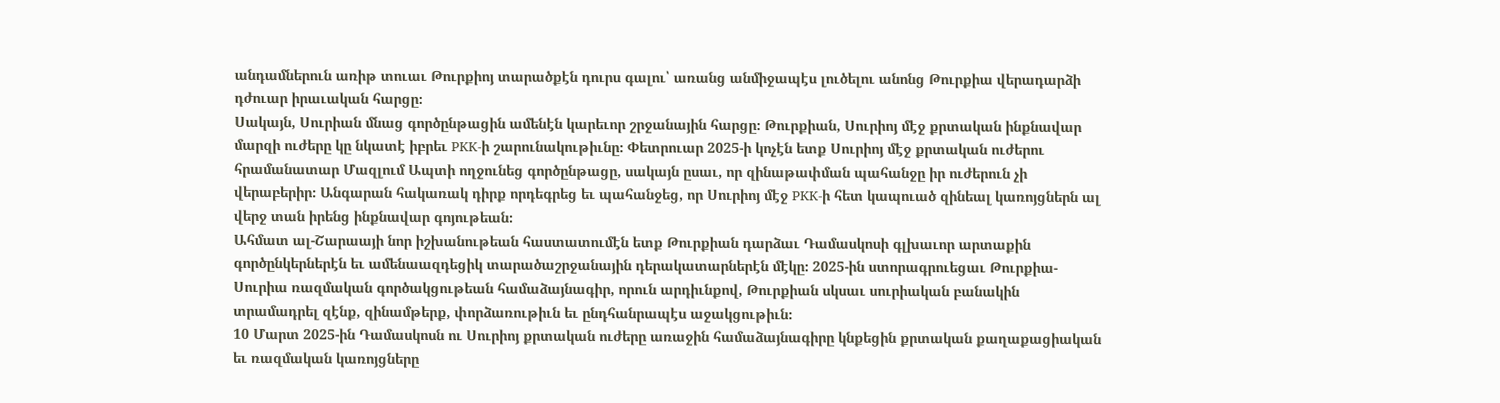անդամներուն առիթ տուաւ Թուրքիոյ տարածքէն դուրս գալու՝ առանց անմիջապէս լուծելու անոնց Թուրքիա վերադարձի դժուար իրաւական հարցը։
Սակայն, Սուրիան մնաց գործընթացին ամենէն կարեւոր շրջանային հարցը։ Թուրքիան, Սուրիոյ մէջ քրտական ինքնավար մարզի ուժերը կը նկատէ իբրեւ PKK-ի շարունակութիւնը։ Փետրուար 2025-ի կոչէն ետք Սուրիոյ մէջ քրտական ուժերու հրամանատար Մազլում Ապտի ողջունեց գործընթացը, սակայն ըսաւ, որ զինաթափման պահանջը իր ուժերուն չի վերաբերիր։ Անգարան հակառակ դիրք որդեգրեց եւ պահանջեց, որ Սուրիոյ մէջ PKK-ի հետ կապուած զինեալ կառոյցներն ալ վերջ տան իրենց ինքնավար գոյութեան։
Ահմատ ալ-Շարաայի նոր իշխանութեան հաստատումէն ետք Թուրքիան դարձաւ Դամասկոսի գլխաւոր արտաքին գործընկերներէն եւ ամենաազդեցիկ տարածաշրջանային դերակատարներէն մէկը։ 2025-ին ստորագրուեցաւ Թուրքիա-Սուրիա ռազմական գործակցութեան համաձայնագիր, որուն արդիւնքով, Թուրքիան սկսաւ սուրիական բանակին տրամադրել զէնք, զինամթերք, փորձառութիւն եւ ընդհանրապէս աջակցութիւն։
10 Մարտ 2025-ին Դամասկոսն ու Սուրիոյ քրտական ուժերը առաջին համաձայնագիրը կնքեցին քրտական քաղաքացիական եւ ռազմական կառոյցները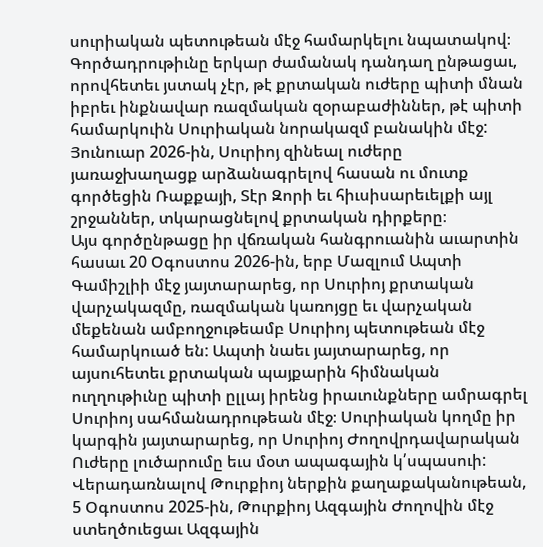սուրիական պետութեան մէջ համարկելու նպատակով։ Գործադրութիւնը երկար ժամանակ դանդաղ ընթացաւ, որովհետեւ յստակ չէր, թէ քրտական ուժերը պիտի մնան իբրեւ ինքնավար ռազմական զօրաբաժիններ, թէ պիտի համարկուին Սուրիական նորակազմ բանակին մէջ: Յունուար 2026-ին, Սուրիոյ զինեալ ուժերը յառաջխաղացք արձանագրելով հասան ու մուտք գործեցին Ռաքքայի, Տէր Զորի եւ հիւսիսարեւելքի այլ շրջաններ, տկարացնելով քրտական դիրքերը։
Այս գործընթացը իր վճռական հանգրուանին աւարտին հասաւ 20 Օգոստոս 2026-ին, երբ Մազլում Ապտի Գամիշլիի մէջ յայտարարեց, որ Սուրիոյ քրտական վարչակազմը, ռազմական կառոյցը եւ վարչական մեքենան ամբողջութեամբ Սուրիոյ պետութեան մէջ համարկուած են: Ապտի նաեւ յայտարարեց, որ այսուհետեւ քրտական պայքարին հիմնական ուղղութիւնը պիտի ըլլայ իրենց իրաւունքները ամրագրել Սուրիոյ սահմանադրութեան մէջ։ Սուրիական կողմը իր կարգին յայտարարեց, որ Սուրիոյ Ժողովրդավարական Ուժերը լուծարումը եւս մօտ ապագային կ՛սպասուի:
Վերադառնալով Թուրքիոյ ներքին քաղաքականութեան, 5 Օգոստոս 2025-ին, Թուրքիոյ Ազգային Ժողովին մէջ ստեղծուեցաւ Ազգային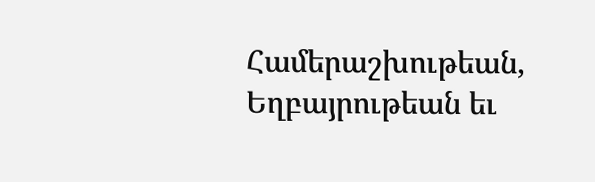Համերաշխութեան, Եղբայրութեան եւ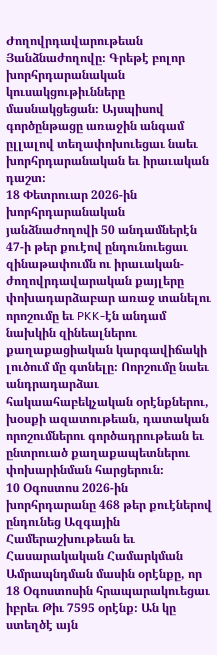Ժողովրդավարութեան Յանձնաժողովը։ Գրեթէ բոլոր խորհրդարանական կուսակցութիւնները մասնակցեցան։ Այսպիսով գործընթացը առաջին անգամ ըլլալով տեղափոխուեցաւ նաեւ խորհրդարանական եւ իրաւական դաշտ։
18 Փետրուար 2026-ին խորհրդարանական յանձնաժողովի 50 անդամներէն 47-ի թեր քուէով ընդունուեցաւ զինաթափումն ու իրաւական-ժողովրդավարական քայլերը փոխադարձաբար առաջ տանելու որոշումը եւ PKK-էն անդամ նախկին զինեալներու քաղաքացիական կարգավիճակի լուծում մը գտնելը։ Ոորշումը նաեւ անդրադարձաւ հակաահաբեկչական օրէնքներու, խօսքի ազատութեան, դատական որոշումներու գործադրութեան եւ ընտրուած քաղաքապետներու փոխարինման հարցերուն։
10 Օգոստոս 2026-ին խորհրդարանը 468 թեր քուէներով ընդունեց Ազգային Համերաշխութեան եւ Հասարակական Համարկման Ամրապնդման մասին օրէնքը, որ 18 Օգոստոսին հրապարակուեցաւ իբրեւ Թիւ 7595 օրէնք։ Ան կը ստեղծէ այն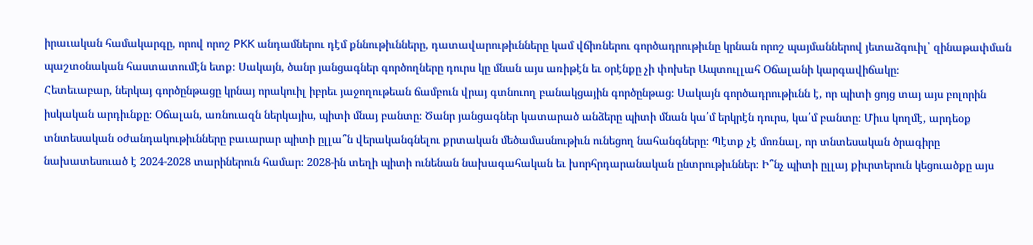իրաւական համակարգը, որով որոշ PKK անդամներու դէմ քննութիւնները, դատավարութիւնները կամ վճիռներու գործադրութիւնը կրնան որոշ պայմաններով յետաձգուիլ՝ զինաթափման պաշտօնական հաստատումէն ետք։ Սակայն, ծանր յանցագներ գործողները դուրս կը մնան այս առիթէն եւ օրէնքը չի փոխեր Ապտուլլահ Օճալանի կարգավիճակը։
Հետեւաբար, ներկայ գործընթացը կրնայ որակուիլ իբրեւ յաջողութեան ճամբուն վրայ գտնուող բանակցային գործընթաց։ Սակայն գործադրութիւնն է, որ պիտի ցոյց տայ այս բոլորին իսկական արդիւնքը։ Օճալան, առնուազն ներկայիս, պիտի մնայ բանտը։ Ծանր յանցագներ կատարած անձերը պիտի մնան կա՛մ երկրէն դուրս, կա՛մ բանտը։ Միւս կողմէ, արդեօք տնտեսական օժանդակութիւնները բաւարար պիտի ըլլա՞ն վերականգնելու քրտական մեծամասնութիւն ունեցող նահանգները։ Պէտք չէ մոռնալ, որ տնտեսական ծրագիրը նախատեսուած է 2024-2028 տարիներուն համար։ 2028-ին տեղի պիտի ունենան նախագահական եւ խորհրդարանական ընտրութիւններ։ Ի՞նչ պիտի ըլլայ քիւրտերուն կեցուածքը այս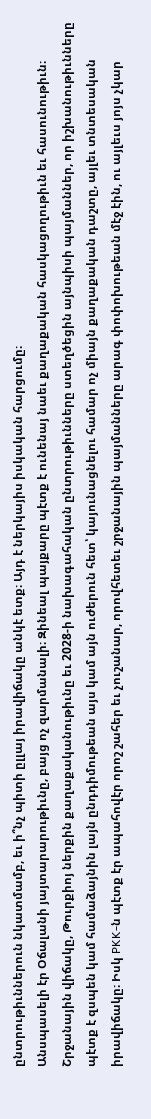ընտրութիւններուն նկատմամբ, եւ ի՞նչ պիտի ըլլայ իրավիճակը անկէ ետք։ Այդ է ներկայիս իսկական հարցումը։
Անսպասելի էր Օճալանի յայտարարութիւնը, բայց ոչ զարմանալի։ Զինեալ պայքարը պէտք է ունենայ նաեւ քաղաքական հասկացողութիւն եւ հասունութիւն։ Շրջանային վիճակը, Թուրքիոյ ներքին քաղաքականութիւնը եւ 2028-ի նախագահական ընտրութիւնները ստեղծեցին այնպիսի պայմաններ, որ իշխանութիւնները պէտք է զսպեն կամ համաձայնին լայն ընդդիմութեան այս կամ այն ուժերուն հետ՝ կայունացնելու համար ոչ միայն քաղաքական դաշտը, այլեւ տնտեսական իրավիճակը։ Իսկ PKK-ն պէտք էր ապահովէր որոշ շահեր եւ չուշանար, որովհետեւ շրջանային պայմանները արագ փոփոխութեան մէջ էին, ու այլեւս յոյս չկար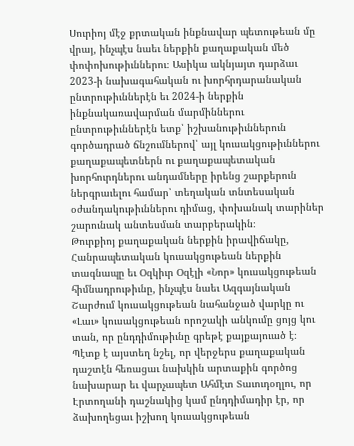Սուրիոյ մէջ քրտական ինքնավար պետութեան մը վրայ, ինչպէս նաեւ ներքին քաղաքական մեծ փոփոխութիւններու։ Ասիկա ակնյայտ դարձաւ 2023-ի նախագահական ու խորհրդարանական ընտրութիւններէն եւ 2024-ի ներքին ինքնակառավարման մարմիններու ընտրութիւններէն ետք՝ իշխանութիւններուն գործադրած ճնշումներով՝ այլ կուսակցութիւններու քաղաքապետներն ու քաղաքապետական խորհուրդներու անդամները իրենց շարքերուն ներգրաւելու համար՝ տեղական տնտեսական օժանդակութիւններու դիմաց, փոխանակ տարիներ շարունակ անտեսման տարբերակին։
Թուրքիոյ քաղաքական ներքին իրավիճակը, Հանրապետական կուսակցութեան ներքին տագնապը եւ Օզկիւր Օզէլի «Նոր» կուսակցութեան հիմնադրութիւնը, ինչպէս նաեւ Ազգայնական Շարժում կուսակցութեան նահանջած վարկը ու «Լաւ» կուսակցութեան որոշակի անկումը ցոյց կու տան, որ ընդդիմութիւնը գրեթէ քայքայուած է։ Պէտք է այստեղ նշել, որ վերջերս քաղաքական դաշտէն հեռացաւ նախկին արտաքին գործոց նախարար եւ վարչապետ Ահմէտ Տաւուդօղլու, որ Էրտողանի դաշնակից կամ ընդդիմադիր էր, որ ձախողեցաւ իշխող կուսակցութեան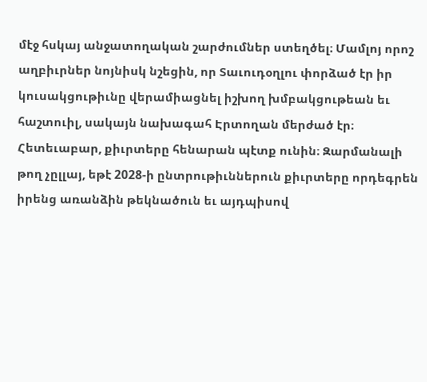մէջ հսկայ անջատողական շարժումներ ստեղծել։ Մամլոյ որոշ աղբիւրներ նոյնիսկ նշեցին, որ Տաւուդօղլու փորձած էր իր կուսակցութիւնը վերամիացնել իշխող խմբակցութեան եւ հաշտուիլ, սակայն նախագահ Էրտողան մերժած էր։ Հետեւաբար, քիւրտերը հենարան պէտք ունին։ Զարմանալի թող չըլլայ, եթէ 2028-ի ընտրութիւններուն քիւրտերը որդեգրեն իրենց առանձին թեկնածուն եւ այդպիսով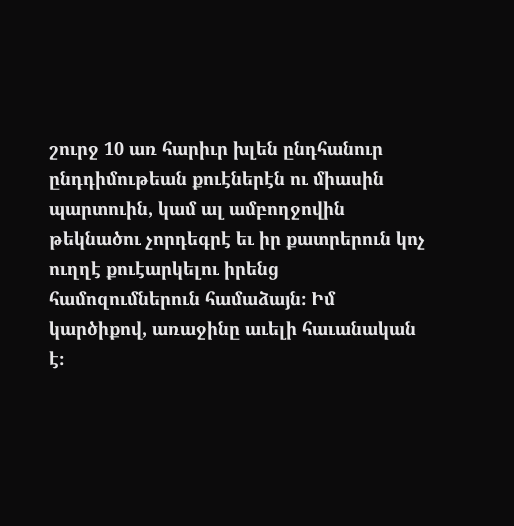շուրջ 10 առ հարիւր խլեն ընդհանուր ընդդիմութեան քուէներէն ու միասին պարտուին, կամ ալ ամբողջովին թեկնածու չորդեգրէ եւ իր քատրերուն կոչ ուղղէ քուէարկելու իրենց համոզումներուն համաձայն։ Իմ կարծիքով, առաջինը աւելի հաւանական է։